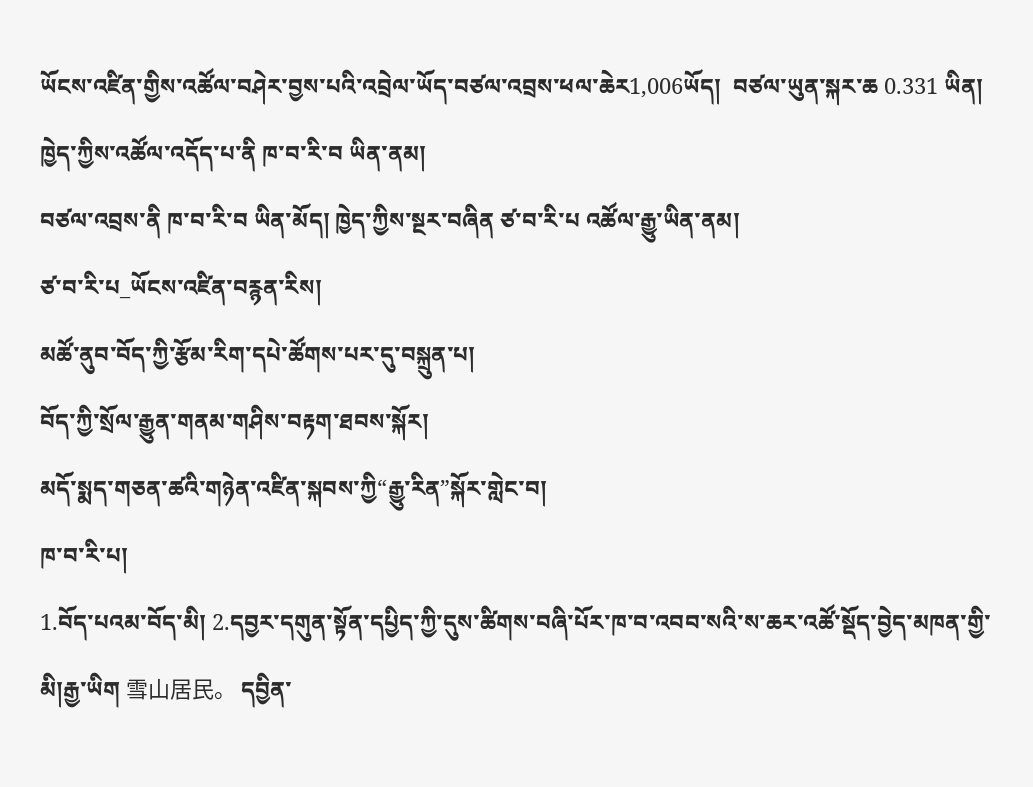ཡོངས་འཛིན་གྱིས་འཚོལ་བཤེར་བྱས་པའི་འབྲེལ་ཡོད་བཙལ་འབྲས་ཕལ་ཆེར1,006ཡོད།  བཙལ་ཡུན་སྐར་ཆ 0.331 ཡིན།
ཁྱེད་ཀྱིས་འཚོལ་འདོད་པ་ནི ཁ་བ་རི་བ ཡིན་ནམ།
བཙལ་འབྲས་ནི ཁ་བ་རི་བ ཡིན་མོད། ཁྱེད་ཀྱིས་སྔར་བཞིན ཙ་བ་རི་པ འཚོལ་རྒྱུ་ཡིན་ནམ།
ཙ་བ་རི་པ_ཡོངས་འཛིན་བརྙན་རིས།
མཚོ་ནུབ་བོད་ཀྱི་རྩོམ་རིག་དཔེ་ཚོགས་པར་དུ་བསྐྲུན་པ།
བོད་ཀྱི་སྲོལ་རྒྱུན་གནམ་གཤིས་བརྟག་ཐབས་སྐོར།
མདོ་སྨད་གཅན་ཚའི་གཉེན་འཛིན་སྐབས་ཀྱི“རྒྱུ་རིན”སྐོར་གླེང་བ།
ཁ་བ་རི་པ།
1.བོད་པའམ་བོད་མི། 2.དབྱར་དགུན་སྟོན་དཔྱིད་ཀྱི་དུས་ཚིགས་བཞི་པོར་ཁ་བ་འབབ་སའི་ས་ཆར་འཚོ་སྡོད་བྱེད་མཁན་གྱི་མི།རྒྱ་ཡིག 雪山居民。 དབྱིན་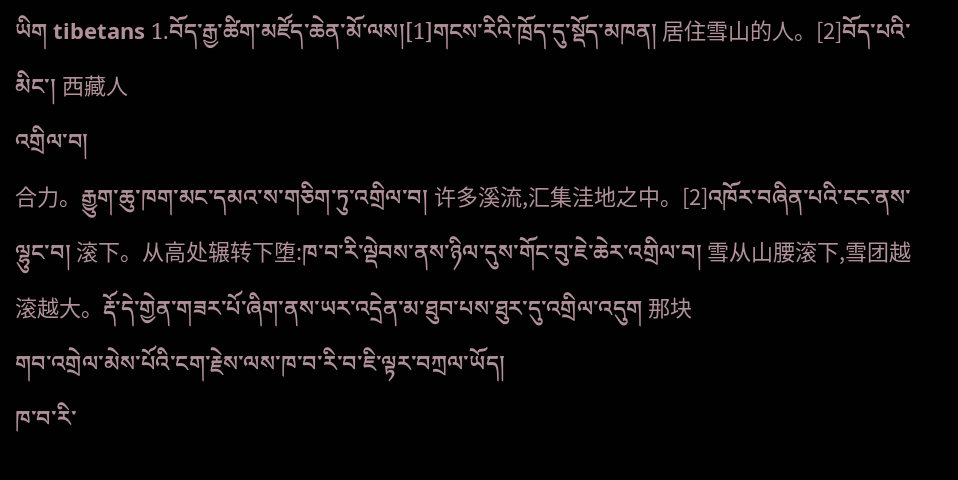ཡིག tibetans 1.བོད་རྒྱ་ཚིག་མཛོད་ཆེན་མོ་ལས།[1]གངས་རིའི་ཁྲོད་དུ་སྡོད་མཁན། 居住雪山的人。[2]བོད་པའི་མིང་། 西藏人
འགྲིལ་བ།
合力。རྒྱུག་ཆུ་ཁག་མང་དམའ་ས་གཅིག་ཏུ་འགྲིལ་བ། 许多溪流,汇集洼地之中。[2]འཁོར་བཞིན་པའི་ངང་ནས་ལྷུང་བ། 滚下。从高处辗转下堕:ཁ་བ་རི་ལྡེབས་ནས་ཉིལ་དུས་གོང་བུ་ཇེ་ཆེར་འགྲིལ་བ། 雪从山腰滚下,雪团越滚越大。རྡོ་དེ་གྱེན་གཟར་པོ་ཞིག་ནས་ཡར་འདྲེན་མ་ཐུབ་པས་ཐུར་དུ་འགྲིལ་འདུག 那块
གབ་འགྲེལ་མེས་པོའི་ངག་རྗེས་ལས་ཁ་བ་རི་བ་ཇི་ལྟར་བཀྲལ་ཡོད།
ཁ་བ་རི་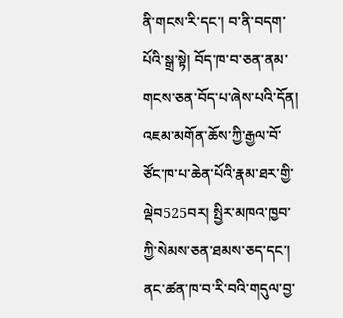ནི་གངས་རི་དང་། བ་ནི་བདག་པོའི་སྒྲ་སྟེ། བོད་ཁ་བ་ཅན་ནམ་གངས་ཅན་བོད་པ་ཞེས་པའི་དོན། འཇམ་མགོན་ཆོས་ཀྱི་རྒྱལ་བོ་ཙོང་ཁ་པ་ཆེན་པོའི་རྣམ་ཐར་གྱི་ལྡེབ525བར། སྤྱིར་མཁའ་ཁྱབ་ཀྱི་སེམས་ཅན་ཐམས་ཅད་དང་། ནང་ཚན་ཁ་བ་རི་བའི་གདུལ་བྱ་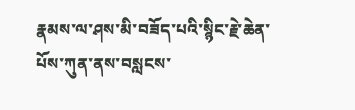རྣམས་ལ་ཤས་མི་བཟོད་པའི་སྙིང་རྗེ་ཆེན་པོས་ཀུན་ནས་བསླངས་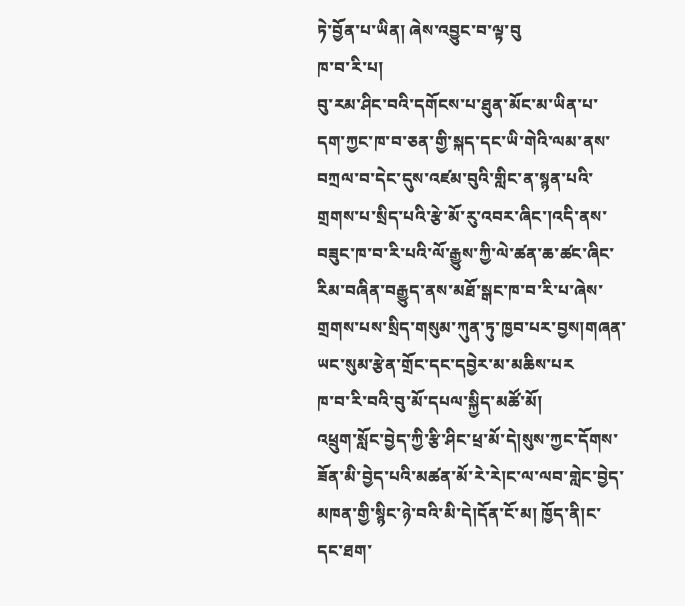ཏེ་བྱོན་པ་ཡིན། ཞེས་འབྱུང་བ་ལྟ་བུ
ཁ་བ་རི་པ།
བུ་རམ་ཤིང་བའི་དགོངས་པ་ཐུན་མོང་མ་ཡིན་པ་དག་ཀྱང་ཁ་བ་ཅན་གྱི་སྐད་དང་ཡི་གེའི་ལམ་ནས་བཀྲལ་བ་དེང་དུས་འཛམ་བུའི་གླིང་ན་སྙན་པའི་གྲགས་པ་སྲིད་པའི་རྩེ་མོ་རུ་འབར་ཞིང་།འདི་ནས་བཟུང་ཁ་བ་རི་པའི་ལོ་རྒྱུས་ཀྱི་ལེ་ཚན་ཆ་ཚང་ཞིང་རིམ་བཞིན་བརྒྱུད་ནས་མཐོ་སྒང་ཁ་བ་རི་པ་ཞེས་གྲགས་པས་སྲིད་གསུམ་ཀུན་ཏུ་ཁྱབ་པར་བྱས།གཞན་ཡང་སུམ་རྩེན་གྲོང་དང་དབྱེར་མ་མཆིས་པར
ཁ་བ་རི་བའི་བུ་མོ་དཔལ་སྐྱིད་མཚོ་མོ།
འཕྲུག་སློང་བྱེད་ཀྱི་རྩི་ཤིང་ཕྲ་མོ་དེ།སུས་ཀྱང་དོགས་ཟོན་མི་བྱེད་པའི་མཚན་མོ་རེ་རེ།ང་ལ་ལབ་གླེང་བྱེད་མཁན་གྱི་སྙིང་ཉེ་བའི་མི་དེ།དོན་ངོ་མ། ཁྱོད་ནི།ང་དང་ཐག་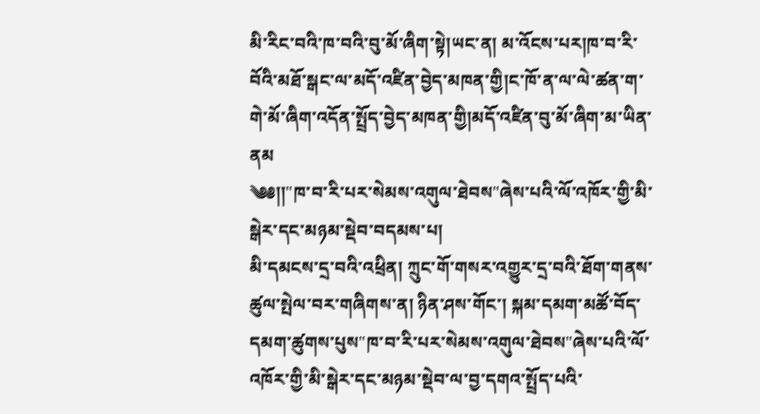མི་རིང་བའི་ཁ་བའི་བུ་མོ་ཞིག་སྟེ།ཡང་ན། མ་འོངས་པར།ཁ་བ་རི་བོའི་མཐོ་སྒང་ལ་མདོ་འཛིན་བྱེད་མཁན་གྱི།ང་ཁོ་ན་ལ་ལེ་ཚན་ག་གེ་མོ་ཞིག་འདོན་སྤྲོད་བྱེད་མཁན་གྱི།མདོ་འཛིན་བུ་མོ་ཞིག་མ་ཡིན་ནམ
༄༅།།"ཁ་བ་རི་པར་སེམས་འགུལ་ཐེབས"ཞེས་པའི་ལོ་འཁོར་གྱི་མི་སྒེར་དང་མཉམ་སྡེབ་བདམས་པ།
མི་དམངས་དྲ་བའི་འཕྲིན། ཀྲུང་གོ་གསར་འགྱུར་དྲ་བའི་ཐོག་གནས་ཚུལ་སྤེལ་བར་གཞིགས་ན། ཉིན་ཤས་གོང་། སྐམ་དམག་མཚོ་བོད་དམག་ཚུགས་པུས"ཁ་བ་རི་པར་སེམས་འགུལ་ཐེབས"ཞེས་པའི་ལོ་འཁོར་གྱི་མི་སྒེར་དང་མཉམ་སྡེབ་ལ་བྱ་དགའ་སྤྲོད་པའི་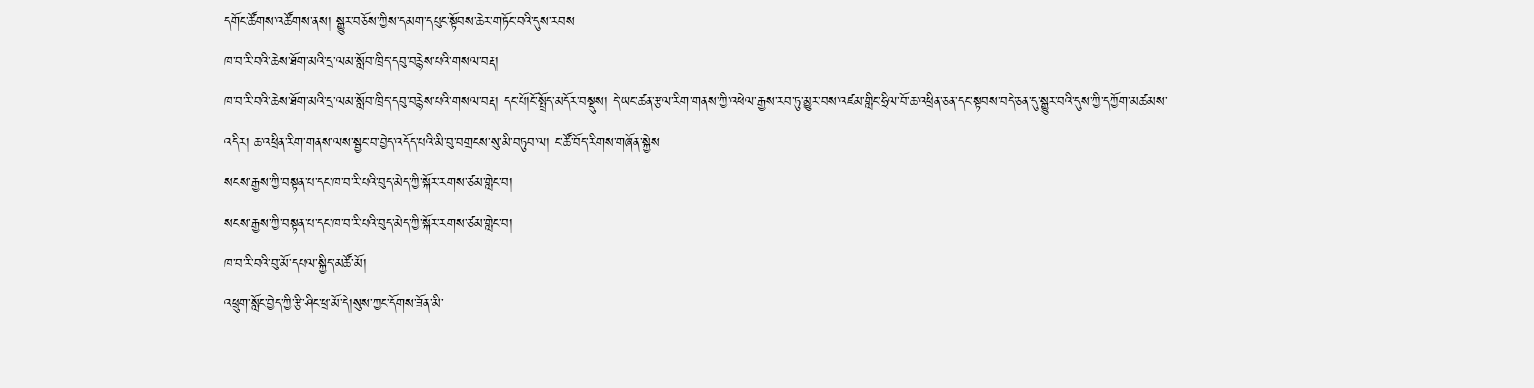དགོང་ཚོགས་འཚོགས་ནས། སྒྱུར་བཅོས་ཀྱིས་དམག་དཔུང་སྟོབས་ཆེར་གཏོང་བའི་དུས་རབས
ཁ་བ་རི་བའི་ཆེས་ཐོག་མའི་དྲ་ལམ་སློབ་ཁྲིད་དབུ་བརྙེས་པའི་གསལ་བརྡ།
ཁ་བ་རི་བའི་ཆེས་ཐོག་མའི་དྲ་ལམ་སློབ་ཁྲིད་དབུ་བརྙེས་པའི་གསལ་བརྡ། དང་པོ།ངོ་སྤྲོད་མདོར་བསྡུས། དེ་ཡང་ཚན་རྩལ་རིག་གནས་ཀྱི་འཕེལ་རྒྱས་རབ་ཏུ་མྱུར་བས་འཛམ་གླིང་ཧྲིལ་བོ་ཆ་འཕྲིན་ཅན་དང་སྟབས་བདེ་ཅན་དུ་སྒྱུར་བའི་དུས་ཀྱི་དཀྱོག་མཚམས་འདིར། ཆ་འཕྲིན་རིག་གནས་ལས་སྦྱང་བ་བྱེད་འདོད་པའི་མི་བུ་བགྲངས་སུ་མི་བཏུབ་ལ། ང་ཚོ་བོད་རིགས་གཞོན་སྐྱེས
སངས་རྒྱས་ཀྱི་བསྟན་པ་དང་ཁ་བ་རི་པའི་བུད་མེད་ཀྱི་སྐོར་རགས་ཙམ་གླེང་བ།
སངས་རྒྱས་ཀྱི་བསྟན་པ་དང་ཁ་བ་རི་པའི་བུད་མེད་ཀྱི་སྐོར་རགས་ཙམ་གླེང་བ།
ཁ་བ་རི་བའི་བུ་མོ་དཔལ་སྐྱིད་མཚོ་མོ།
འཕྲུག་སློང་བྱེད་ཀྱི་རྩི་ཤིང་ཕྲ་མོ་དེ།སུས་ཀྱང་དོགས་ཟོན་མི་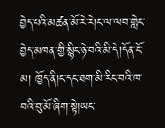བྱེད་པའི་མཚན་མོ་རེ་རེ།ང་ལ་ལབ་གླེང་བྱེད་མཁན་གྱི་སྙིང་ཉེ་བའི་མི་དེ།དོན་ངོ་མ། ཁྱོད་ནི།ང་དང་ཐག་མི་རིང་བའི་ཁ་བའི་བུ་མོ་ཞིག་སྟེ།ཡང་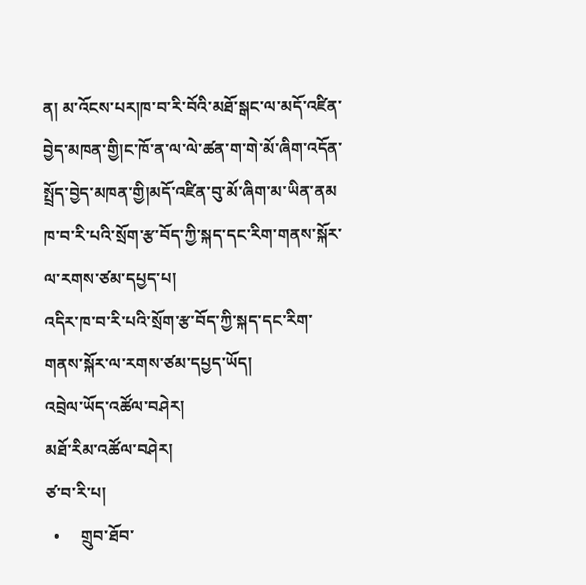ན། མ་འོངས་པར།ཁ་བ་རི་བོའི་མཐོ་སྒང་ལ་མདོ་འཛིན་བྱེད་མཁན་གྱི།ང་ཁོ་ན་ལ་ལེ་ཚན་ག་གེ་མོ་ཞིག་འདོན་སྤྲོད་བྱེད་མཁན་གྱི།མདོ་འཛིན་བུ་མོ་ཞིག་མ་ཡིན་ནམ
ཁ་བ་རི་པའི་སྲོག་རྩ་བོད་ཀྱི་སྐད་དང་རིག་གནས་སྐོར་ལ་རགས་ཙམ་དཔྱད་པ།
འདིར་ཁ་བ་རི་པའི་སྲོག་རྩ་བོད་ཀྱི་སྐད་དང་རིག་གནས་སྐོར་ལ་རགས་ཙམ་དཔྱད་ཡོད།
འབྲེལ་ཡོད་འཚོལ་བཤེར།
མཐོ་རིམ་འཚོལ་བཤེར།
ཙ་བ་རི་པ།
  •     གྲུབ་ཐོབ་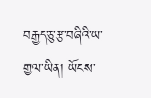བརྒྱད་ཅུ་རྩ་བཞིའི་ཡ་གྱལ་ཡིན། ཡོངས་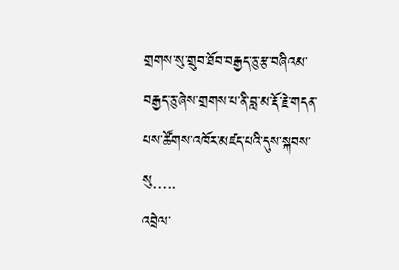གྲགས་སུ་གྲུབ་ཐོབ་བརྒྱད་ཅུ་རྩ་བཞིའམ་བརྒྱད་ཅུ་ཞེས་གྲགས་པ་ནི་བླ་མ་རྡོ་རྗེ་གདན་པས་ཚོགས་འཁོར་མཛད་པའི་དུས་སྐབས་སུ.....
འབྲེལ་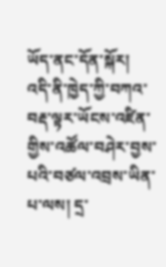ཡོད་ནང་དོན་སྐོར།
འདི་ནི་ཁྱེད་ཀྱི་བཀའ་བརྡ་ལྟར་ཡོངས་འཛིན་གྱིས་འཚོལ་བཤེར་བྱས་པའི་བཙལ་འབྲས་ཡིན་པ་ལས། དྲ་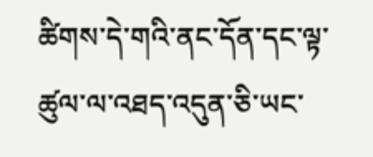ཚིགས་དེ་གའི་ནང་དོན་དང་ལྟ་ཚུལ་ལ་འཐད་འདུན་ཅི་ཡང་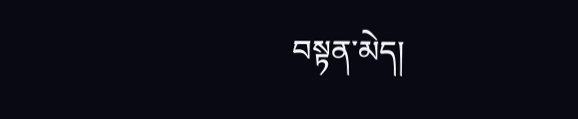བསྟན་མེད།